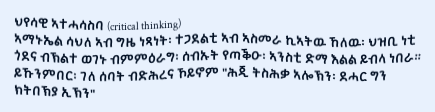ህየሳዊ ኣተሓሳስባ (critical thinking)
ኣማኑኤል ሳህለ ኣብ ግዜ ነጻነት፡ ተጋደልቲ ኣብ ኣስመራ ኪኣትዉ ኸለዉ፡ ህዝቢ ነቲ ጎደና ብኽልተ ወገኑ ብምምዕራግ፡ ሰብኡት የጣቕዑ፡ ኣንስቲ ድማ እልል ይብላ ነበራ። ይኹንምበር፡ ገለ ሰባት ብድሕረና ኾይኖም "ሕጂ ትስሕቃ ኣሎኽን፡ ደሓር ግን ክትበኽያ ኢኽን"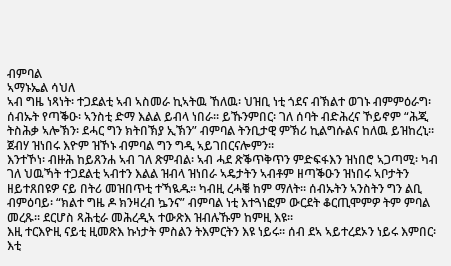ብምባል
ኣማኑኤል ሳህለ
ኣብ ግዜ ነጻነት፡ ተጋደልቲ ኣብ ኣስመራ ኪኣትዉ ኸለዉ፡ ህዝቢ ነቲ ጎደና ብኽልተ ወገኑ ብምምዕራግ፡ ሰብኡት የጣቕዑ፡ ኣንስቲ ድማ እልል ይብላ ነበራ። ይኹንምበር፡ ገለ ሰባት ብድሕረና ኾይኖም “ሕጂ ትስሕቃ ኣሎኽን፡ ደሓር ግን ክትበኽያ ኢኽን” ብምባል ትንቢታዊ ምኽሪ ኪልግሱልና ከለዉ ይዝከረኒ። ጀብሃ ዝነበሩ እዮም ዝኾኑ ብምባል ግን ግዲ ኣይገበርናሎምን።
እንተኾነ፡ ብዙሕ ከይጸንሐ ኣብ ገለ ጽምብል፡ ኣብ ሓደ ጽቕጥቅጥን ምድፍፋእን ዝነበሮ ኣጋጣሚ፡ ካብ ገለ ህዉኻት ተጋደልቲ ኣብተን እልል ዝብላ ዝነበራ ኣዴታትን ኣብቶም ዘጣቕዑን ዝነበሩ ኣቦታትን ዘይተጸበዩዎ ናይ በትሪ መዝበጥቲ ተኻዪዱ። ካብዚ ረሓቑ ከም ማለት። ሰብኡትን ኣንስትን ግን ልቢ ብምዕባይ፡ “ክልተ ግዜ ዶ ክንዛረብ ኴንና” ብምባል ነቲ እተጓነፎም ውርደት ቆርጢሞምዎ ትም ምባል መረጹ። ደርሆስ ጻሕቲራ መሕረዲኣ ተውጽእ ዝብሉኹም ከምዚ እዩ።
እዚ ተርእዮዚ ናይቲ ዚመጽእ ኩነታት ምስልን ትእምርትን እዩ ነይሩ። ሰብ ደኣ ኣይተረደኦን ነይሩ እምበር፡ እቲ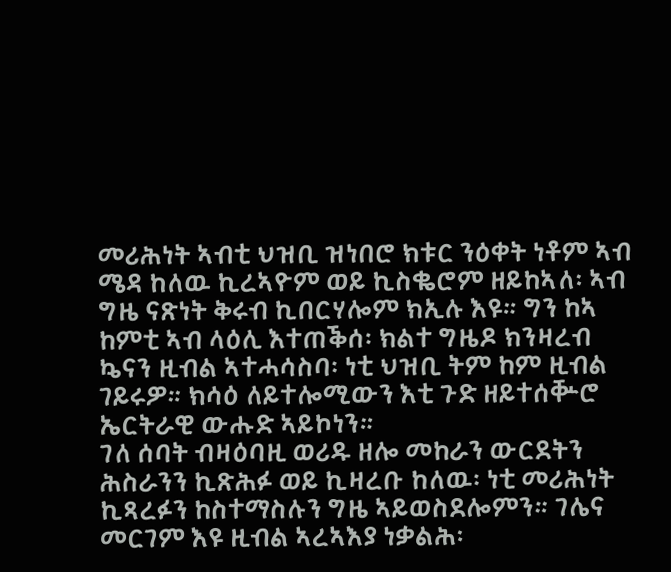መሪሕነት ኣብቲ ህዝቢ ዝነበሮ ክቱር ንዕቀት ነቶም ኣብ ሜዳ ከለዉ ኪረኣዮም ወይ ኪስቈሮም ዘይከኣለ፡ ኣብ ግዜ ናጽነት ቅሩብ ኪበርሃሎም ክኢሉ እዩ። ግን ከኣ ከምቲ ኣብ ላዕሊ እተጠቕሰ፡ ክልተ ግዜዶ ክንዛረብ ኴናን ዚብል ኣተሓሳስባ፡ ነቲ ህዝቢ ትም ከም ዚብል ገይሩዎ። ክሳዕ ለይተሎሚውን እቲ ጉድ ዘይተሰቝሮ ኤርትራዊ ውሑድ ኣይኮነን።
ገለ ሰባት ብዛዕባዚ ወሪዱ ዘሎ መከራን ውርደትን ሕስራንን ኪጽሕፉ ወይ ኪዛረቡ ከለዉ፡ ነቲ መሪሕነት ኪጻረፉን ከስተማስሉን ግዜ ኣይወስደሎምን። ገሌና መርገም እዩ ዚብል ኣረኣእያ ነቃልሕ፡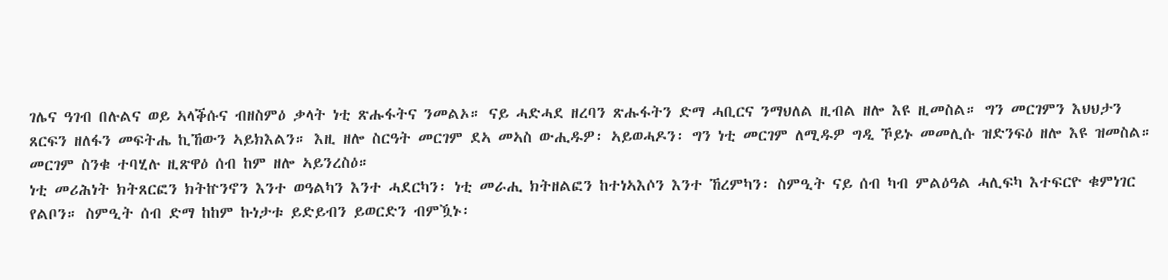ገሌና ዓገብ በሉልና ወይ ኣላቕሱና ብዘስምዕ ቃላት ነቲ ጽሑፋትና ንመልኦ። ናይ ሓድሓደ ዘረባን ጽሑፋትን ድማ ሓቢርና ንማህለል ዚብል ዘሎ እዩ ዚመስል። ግን መርገምን እህህታን ጸርፍን ዘለፋን መፍትሔ ኪኸውን ኣይክእልን። እዚ ዘሎ ስርዓት መርገም ደኣ መኣስ ውሒዱዎ፡ ኣይወሓዶን፡ ግን ነቲ መርገም ለሚዱዎ ግዲ ኾይኑ መመሊሱ ዝድንፍዕ ዘሎ እዩ ዝመስል። መርገም ስንቁ ተባሂሉ ዚጽዋዕ ሰብ ከም ዘሎ ኣይንረስዕ።
ነቲ መሪሕነት ክትጸርፎን ክትኵንኖን እንተ ወዓልካን እንተ ሓደርካን፡ ነቲ መራሒ ክትዘልፎን ከተነኣእሶን እንተ ኸረምካን፡ ስምዒት ናይ ሰብ ካብ ምልዕዓል ሓሊፍካ እተፍርዮ ቁምነገር የልቦን። ስምዒት ሰብ ድማ ከከም ኩነታቱ ይድይብን ይወርድን ብምዃኑ፡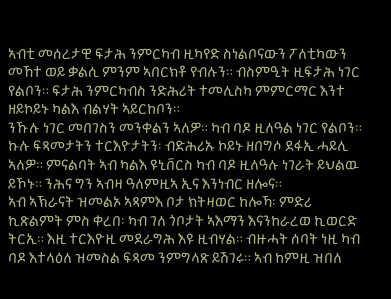ኣብቲ መሰረታዊ ፍታሕ ንምርካብ ዚካየድ ስነልቦናውን ፖለቲካውን መኸተ ወይ ቃልሲ ምንም ኣበርክቶ የብሉን። ብስምዒት ዚፍታሕ ነገር የልቦን። ፍታሕ ንምርካብስ ንድሕሪት ተመሊስካ ምምርማር እንተ ዘይኮይኑ ካልእ ብልሃት ኣይርከቦን።
ንኹሉ ነገር መበገስን መንቀልን ኣለዎ። ካብ ባዶ ዚለዓል ነገር የልቦን። ኩሉ ፍጻመታትን ተርእዮታትን፡ ብድሕሪኡ ኮይኑ ዘበግሶ ደፋኢ ሓይሊ ኣለዎ። ምናልባት ኣብ ካልእ ዩኒቨርስ ካብ ባዶ ዚለዓሉ ነገራት ይህልዉ ይኾኑ። ንሕና ግን ኣብዛ ዓለምዚኣ ኢና እንነብር ዘሎና።
ኣብ ኣኽራናት ዝመልኦ ኣጻምእ ቦታ ክትዛወር ከሎኻ፡ ምድሪ ኪጽልምት ምስ ቀረበ፡ ካብ ገለ ጎቦታት ኣእማን እናንከራረወ ኪወርድ ትርኢ። እዚ ተርእዮዚ መደራግሕ እዩ ዚብሃል። ብዙሓት ሰባት ነዚ ካብ ባዶ እተላዕለ ዝመስል ፍጻመ ንምግላጽ ይሽገሩ። ኣብ ከምዚ ዝበለ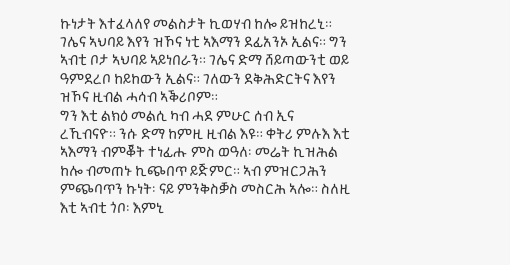ኩነታት እተፈላለየ መልስታት ኪወሃብ ከሎ ይዝከረኒ። ገሌና ኣህባይ እየን ዝኾና ነቲ ኣእማን ደፊአንኦ ኢልና። ግን ኣብቲ ቦታ ኣህባይ ኣይነበራን። ገሌና ድማ ሸይጣውንቲ ወይ ዓምደረቦ ከይከውን ኢልና። ገለውን ደቅሕድርትና እየን ዝኾና ዚብል ሓሳብ ኣቕሪቦም።
ግን እቲ ልክዕ መልሲ ካብ ሓደ ምሁር ሰብ ኢና ረኺብናዮ። ንሱ ድማ ከምዚ ዚብል እዩ። ቀትሪ ምሉእ እቲ ኣእማን ብምቖት ተነፊሑ ምስ ወዓለ፡ መሬት ኪዝሕል ከሎ ብመጠኑ ኪጭበጥ ይጅምር። ኣብ ምዝርጋሕን ምጭባጥን ኩነት፡ ናይ ምንቅስቓስ መስርሕ ኣሎ። ስለዚ እቲ ኣብቲ ጎቦ፡ እምኒ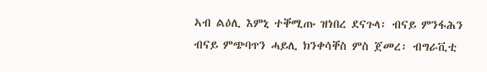ኣብ ልዕሊ እምኒ ተቐሚጡ ዝነበረ ደናጉላ፡ ብናይ ምንፋሕን ብናይ ምጭባጥን ሓይሊ ክንቀሳቐስ ምስ ጀመረ፡ ብግራቪቲ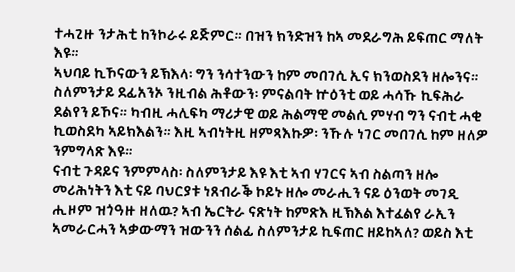ተሓጊዙ ንታሕቲ ከንኮራሩ ይጅምር። በዝን ክንድዝን ከኣ መደራግሕ ይፍጠር ማለት እዩ።
ኣህባይ ኪኾናውን ይኽእላ፡ ግን ንሳተንውን ከም መበገሲ ኢና ክንወስደን ዘሎንና። ስለምንታይ ደፊአንኦ ንዚብል ሕቶውን፡ ምናልባት ኵዕንቲ ወይ ሓሳኹ ኪፍሕራ ደልየን ይኾና። ካብዚ ሓሊፍካ ማሪታዊ ወይ ሕልማዊ መልሲ ምሃብ ግን ናብቲ ሓቂ ኪወስደካ ኣይክእልን። እዚ ኣብነትዚ ዘምጻእኩዎ፡ ንኹሉ ነገር መበገሲ ከም ዘለዎ ንምግላጽ እዩ።
ናብቲ ጉዳይና ንምምላስ፡ ስለምንታይ እዩ እቲ ኣብ ሃገርና ኣብ ስልጣን ዘሎ መሪሕነትን እቲ ናይ ባህርያቱ ነጸብራቕ ኮይኑ ዘሎ መራሒን ናይ ዕንወት መገዲ ሒዞም ዝጎዓዙ ዘለዉ? ኣብ ኤርትራ ናጽነት ከምጽእ ዚኽእል እተፈልየ ራኢን ኣመራርሓን ኣቃውማን ዝውንን ሰልፊ ስለምንታይ ኪፍጠር ዘይከኣለ? ወይስ እቲ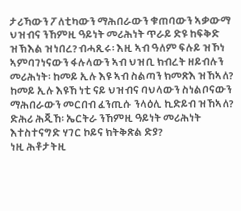ታሪኻውን ፖለቲካውን ማሕበራውን ቁጠባውን ኣቃውማ ህዝብና ንኸምዚ ዓይነት መሪሕነት ጥራይ ድዩ ከፍቅድ ዝኽእል ዝነበረ? ብሓጺሩ፡ እዚ ኣብ ዓለም ፍሉይ ዝኾነ ኣምባገነናውን ፋሉላውን ኣብ ህዝቢ ክብረት ዘይብሉን መሪሕነት፡ ከመይ ኢሉ እዩ ኣብ ስልጣን ክመጽእ ዝኸኣለ? ከመይ ኢሉ እዩኸ ነቲ ናይ ህዝብና ባህላውን ስነልቦናውን ማሕበራውን መርበብ ፈንጢሱ ንላዕሊ ኪድይብ ዝኸኣለ? ድሕሪ ሕጂኸ፡ ኤርትራ ንኸምዚ ዓይነት መሪሕነት እተስተናግድ ሃገር ኮይና ክትቅጽል ድያ?
ነዚ ሕቶታትዚ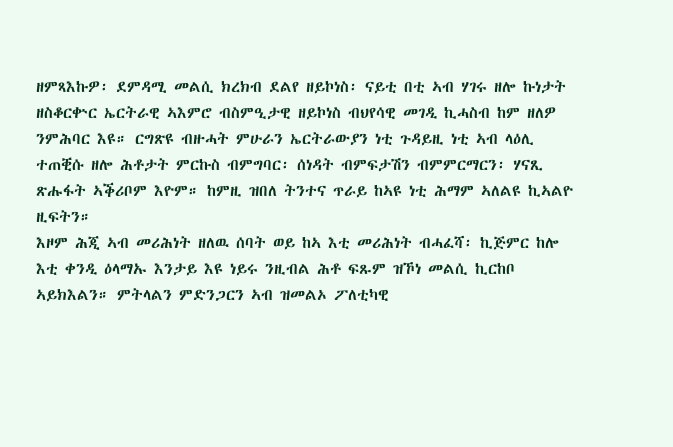ዘምጻእኩዎ፡ ደምዳሚ መልሲ ክረክብ ደልየ ዘይኮነስ፡ ናይቲ በቲ ኣብ ሃገሩ ዘሎ ኩነታት ዘስቆርቍር ኤርትራዊ ኣእምሮ ብስምዒታዊ ዘይኮነስ ብህየሳዊ መገዲ ኪሓስብ ከም ዘለዎ ንምሕባር እዩ። ርግጽዩ ብዙሓት ምሁራን ኤርትራውያን ነቲ ጉዳይዚ ነቲ ኣብ ላዕሊ ተጠቒሱ ዘሎ ሕቶታት ምርኩስ ብምግባር፡ ሰነዳት ብምፍታሽን ብምምርማርን፡ ሃናጺ ጽሑፋት ኣቕሪቦም እዮም። ከምዚ ዝበለ ትንተና ጥራይ ከኣዩ ነቲ ሕማም ኣለልዩ ኪኣልዮ ዚፍትን።
እዞም ሕጂ ኣብ መሪሕነት ዘለዉ ሰባት ወይ ከኣ እቲ መሪሕነት ብሓፈሻ፡ ኪጅምር ከሎ እቲ ቀንዲ ዕላማኡ እንታይ እዩ ነይሩ ንዚብል ሕቶ ፍጹም ዝኾነ መልሲ ኪርከቦ ኣይክእልን። ምትላልን ምድንጋርን ኣብ ዝመልኦ ፖለቲካዊ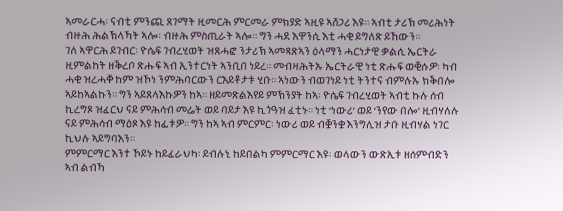ኣመራርሓ፡ ናብቲ ምንጪ ጸገማት ዚመርሕ ምርመራ ምክያድ ኣዚዩ ኣሸጋሪ እዩ። ኣብቲ ታሪኽ መሪሕነት ብዙሕ ሕልኽላኻት ኣሎ፡ ብዙሕ ምስጢራት ኣሎ። ግን ሓደ እዋንሲ እቲ ሓቂ ይግለጽ ይኸውን።
ገለ ኣዋርሕ ይገብር፡ ዮሴፍ ገብረሂወት ዝጸሓፎ ንታሪኽ ኣመጻጽኣን ዕላማን ሓርነታዊ ቃልሲ ኤርትራ ዚምልከት ዘቕረቦ ጽሑፍ ኣብ ኢንተርነት ኣንቢበ ነይረ። መብዛሕትኡ ኤርትራዊ ነቲ ጽሑፍ ወቒሱዎ፡ ካብ ሓቂ ዝረሓቐ ከም ዝኾነ ንምሕባርውን ርእይቶታቱ ሂቡ። ኣነውን ብወገነይ ነቲ ትንተና ብምሉኡ ክቕበሎ ኣይከኣልኩን። ግን ኣይጸላእኩዎን ከኣ። ዘይመጽልእየይ ምኽንያት ከኣ፡ ዮሴፍ ገብረሂወት ኣብቲ ኩሉ ሰብ ኪረግጾ ዝፈርህ ናይ ምሕሳብ መሬት ወይ ባይታ እዩ ኪጎዓዝ ፈቲኑ። ነቲ ‘ነውሪ’ ወይ ‘ንየው በሎ’ ዚብሃለሉ ናይ ምሕሳብ ማዕጾ እዩ ከፊቱዎ። ግን ከኣ ኣብ ምርምር፡ ነውሪ ወይ ብቛንቋ እንግሊዝ ታቡ ዚብሃል ነገር ኪህሉ ኣይግባእን።
ምምርማር እንተ ኾይኑ ከይፈራህካ፡ ይብሉኒ ከይበልካ ምምርማር እዩ፡ ወላውን ውጽኢቱ ዘሰምብድን ኣብ ልብኻ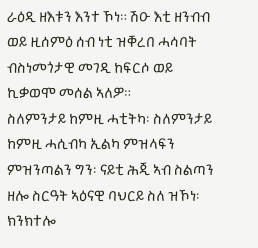ራዕዲ ዘእቱን እንተ ኾነ። ሽዑ እቲ ዘንብብ ወይ ዚሰምዕ ሰብ ነቲ ዝቐረበ ሓሳባት ብስነመጎታዊ መገዲ ከፍርሶ ወይ ኪቃወሞ መሰል ኣለዎ።
ስለምንታይ ከምዚ ሓቲትካ፡ ስለምንታይ ከምዚ ሓሲብካ ኢልካ ምዝላፍን ምዝንጣልን ግን፡ ናይቲ ሕጂ ኣብ ስልጣን ዘሎ ስርዓት ኣዕናዊ ባህርይ ስለ ዝኾነ፡ ክንክተሎ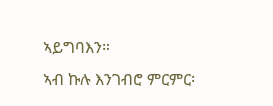ኣይግባእን።
ኣብ ኩሉ እንገብሮ ምርምር፡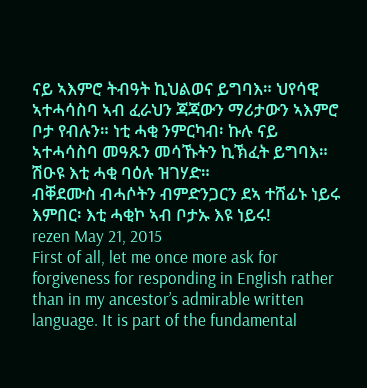ናይ ኣእምሮ ትብዓት ኪህልወና ይግባእ። ህየሳዊ ኣተሓሳስባ ኣብ ፈራህን ጃጃውን ማሪታውን ኣእምሮ ቦታ የብሉን። ነቲ ሓቂ ንምርካብ፡ ኩሉ ናይ ኣተሓሳስባ መዓጹን መሳኹትን ኪኽፈት ይግባእ። ሽዑዩ እቲ ሓቂ ባዕሉ ዝገሃድ።
ብቐደሙስ ብሓሶትን ብምድንጋርን ደኣ ተሸፊኑ ነይሩ እምበር፡ እቲ ሓቂኮ ኣብ ቦታኡ እዩ ነይሩ!
rezen May 21, 2015
First of all, let me once more ask for forgiveness for responding in English rather than in my ancestor’s admirable written language. It is part of the fundamental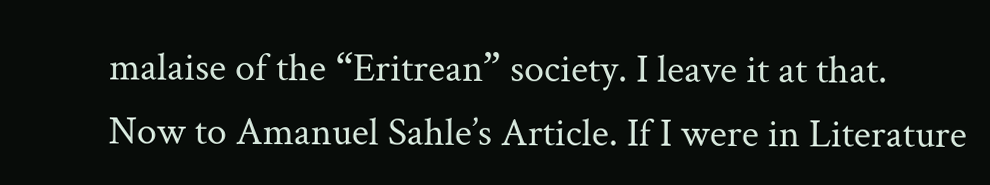malaise of the “Eritrean” society. I leave it at that.
Now to Amanuel Sahle’s Article. If I were in Literature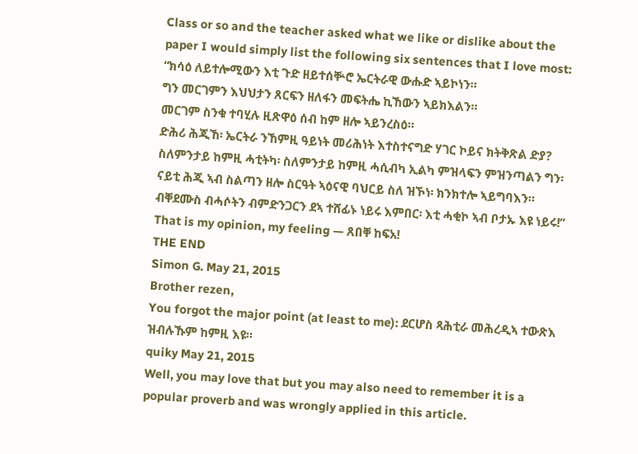Class or so and the teacher asked what we like or dislike about the paper I would simply list the following six sentences that I love most:
“ክሳዕ ለይተሎሚውን እቲ ጉድ ዘይተሰቝሮ ኤርትራዊ ውሑድ ኣይኮነን።
ግን መርገምን እህህታን ጸርፍን ዘለፋን መፍትሔ ኪኸውን ኣይክእልን።
መርገም ስንቁ ተባሂሉ ዚጽዋዕ ሰብ ከም ዘሎ ኣይንረስዕ።
ድሕሪ ሕጂኸ፡ ኤርትራ ንኸምዚ ዓይነት መሪሕነት እተስተናግድ ሃገር ኮይና ክትቅጽል ድያ?
ስለምንታይ ከምዚ ሓቲትካ፡ ስለምንታይ ከምዚ ሓሲብካ ኢልካ ምዝላፍን ምዝንጣልን ግን፡ ናይቲ ሕጂ ኣብ ስልጣን ዘሎ ስርዓት ኣዕናዊ ባህርይ ስለ ዝኾነ፡ ክንክተሎ ኣይግባእን።
ብቐደሙስ ብሓሶትን ብምድንጋርን ደኣ ተሸፊኑ ነይሩ እምበር፡ እቲ ሓቂኮ ኣብ ቦታኡ እዩ ነይሩ!”
That is my opinion, my feeling — ጸበቐ ከፍአ!
THE END
Simon G. May 21, 2015
Brother rezen,
You forgot the major point (at least to me): ደርሆስ ጻሕቲራ መሕረዲኣ ተውጽእ ዝብሉኹም ከምዚ እዩ።
quiky May 21, 2015
Well, you may love that but you may also need to remember it is a popular proverb and was wrongly applied in this article.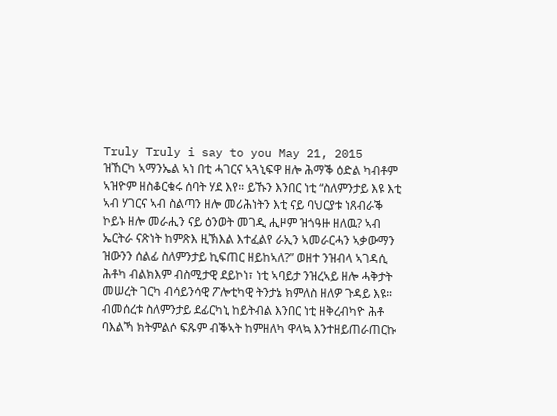Truly Truly i say to you May 21, 2015
ዝኸርካ ኣማንኤል ኣነ በቲ ሓገርና ኣጓኒፍዋ ዘሎ ሕማቕ ዕድል ካብቶም ኣዝዮም ዘስቆርቁሩ ሰባት ሃደ እየ። ይኹን እንበር ነቲ “ስለምንታይ እዩ እቲ ኣብ ሃገርና ኣብ ስልጣን ዘሎ መሪሕነትን እቲ ናይ ባህርያቱ ነጸብራቕ ኮይኑ ዘሎ መራሒን ናይ ዕንወት መገዲ ሒዞም ዝጎዓዙ ዘለዉ? ኣብ ኤርትራ ናጽነት ከምጽእ ዚኽእል እተፈልየ ራኢን ኣመራርሓን ኣቃውማን ዝውንን ሰልፊ ስለምንታይ ኪፍጠር ዘይከኣለ?” ወዘተ ንዝብላ ኣገዳሲ ሕቶካ ብልክእም ብስሚታዊ ደይኮነ፣ ነቲ ኣባይታ ንዝረኣይ ዘሎ ሓቅታት መሠረት ገርካ ብሳይንሳዊ ፖሎቲካዊ ትንታኔ ክምለስ ዘለዎ ጉዳይ እዩ። ብመሰረቱ ስለምንታይ ደፊርካኒ ከይትብል እንበር ነቲ ዘቅረብካዮ ሕቶ ባእልኻ ክትምልሶ ፍጹም ብቕኣት ከምዘለካ ዋላኳ እንተዘይጠራጠርኩ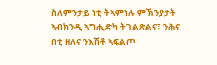ስለምንታይ ነቲ ትኣምነሉ ምኽንያታት ኣብክንዲ ኣግሒድካ ትገልጽልና፣ ንሕና በቲ ዘለና ንእሽቶ ኣፍልጦ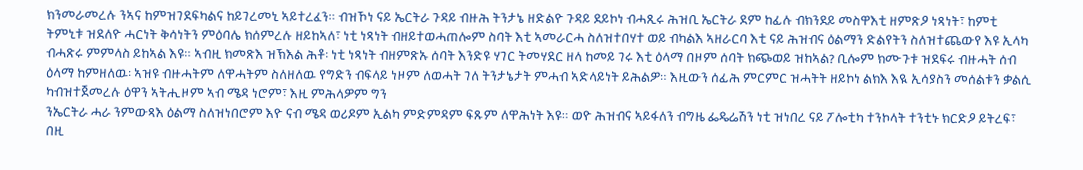ክንመራመረሉ ንኣና ከምዝገደፍካልና ከይገረመኒ ኣይተረፈን። ብዝኾነ ናይ ኤርትራ ጉዳይ ብዙሕ ትንታኔ ዘድልዮ ጉዳይ ደይኮነ ብሓጺሩ ሕዝቢ ኤርትራ ደም ከፊሉ ብክንደይ መስዋእቲ ዘምጽዖ ነጻነት፣ ከምቲ ትምኒቱ ዝደለዮ ሓርነት ቅሳነትን ምዕባሌ ክሰምረሉ ዘይከኣለ፣ ነቲ ነጻነት ብዘይተወሓጠሎም ስባት እቲ ኣመራርሓ ስለዝተበሃተ ወይ ብካልእ ኣዘራርባ እቲ ናይ ሕዝብና ዕልማን ድልየትን ስለዝተጨውየ እዩ ኢላካ ብሓጽሩ ምምላስ ይከኣል እዩ። ኣብዚ ክመጽእ ዝኽእል ሕቶ፡ ነቲ ነጻነት ብዘምጽኡ ሰባት እንድዩ ሃገር ትመሃደር ዘላ ከመይ ገሩ እቲ ዕላማ በዞም ሰባት ክጭወይ ዝከኣል? ቢሎም ክሙጉቱ ዝደፍሩ ብዙሓት ሰብ ዕላማ ከምዘለዉ፡ ኣዝዩ ብዙሓትም ለዋሓትም ስለዘለዉ የግድን ብፍላይ ነዞም ለወሓት ገለ ትንታኔታት ምሓብ ኣድላይነት ይሕልዎ። እዚውን ሰፊሕ ምርምር ዝሓትት ዘይኮነ ልክእ እዪ ኢሳያስን መሰልቱን ቃልሲ ካብዝተጀመረሉ ዕዋን ኣትሒዞም ኣብ ሜዳ ነሮም፣ እዚ ምሕላዎም ግን
ንኤርትራ ሓራ ንምውጻእ ዕልማ ስለዝነበሮም እዮ ናብ ሜዳ ወሪዶም ኢልካ ምድምዳም ፍጹም ለዋሕነት እዩ። ወዮ ሕዝብና ኣይፋለን ብግዜ ፌዴሬሽን ነቲ ዝነበረ ናይ ፖሎቲካ ተንኮላት ተንቲኑ ክርድዖ ይትረፍ፣ በዚ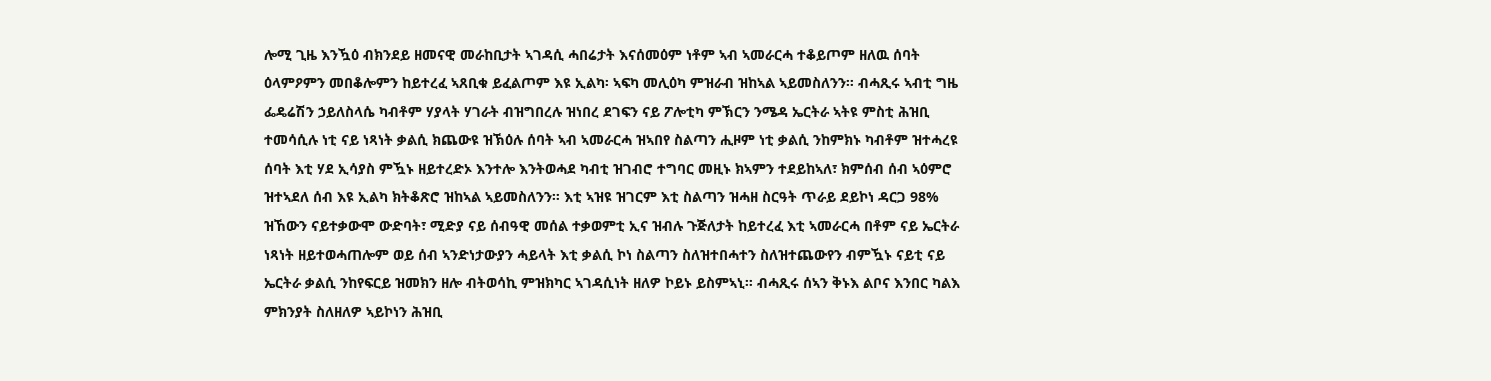ሎሚ ጊዜ እንዃዕ ብክንደይ ዘመናዊ መራከቢታት ኣገዳሲ ሓበሬታት እናሰመዕም ነቶም ኣብ ኣመራርሓ ተቆይጦም ዘለዉ ሰባት ዕላምዖምን መበቆሎምን ከይተረፈ ኣጸቢቁ ይፈልጦም እዩ ኢልካ፡ ኣፍካ መሊዕካ ምዝራብ ዝከኣል ኣይመስለንን። ብሓጺሩ ኣብቲ ግዜ ፌዴሬሽን ኃይለስላሴ ካብቶም ሃያላት ሃገራት ብዝግበረሉ ዝነበረ ደገፍን ናይ ፖሎቲካ ምኽርን ንሜዳ ኤርትራ ኣትዩ ምስቲ ሕዝቢ ተመሳሲሉ ነቲ ናይ ነጻነት ቃልሲ ክጨውዩ ዝኽዕሉ ሰባት ኣብ ኣመራርሓ ዝኣበየ ስልጣን ሒዞም ነቲ ቃልሲ ንከምክኑ ካብቶም ዝተሓረዩ ሰባት እቲ ሃደ ኢሳያስ ምዃኑ ዘይተረድኦ እንተሎ እንትወሓደ ካብቲ ዝገብሮ ተግባር መዚኑ ክኣምን ተደይከኣለ፣ ክምሰብ ሰብ ኣዕምሮ ዝተኣደለ ሰብ እዩ ኢልካ ክትቆጽሮ ዝከኣል ኣይመስለንን። እቲ ኣዝዩ ዝገርም እቲ ስልጣን ዝሓዘ ስርዓት ጥራይ ደይኮነ ዳርጋ 98% ዝኸውን ናይተቃውሞ ውድባት፣ ሚድያ ናይ ሰብዓዊ መሰል ተቃወምቲ ኢና ዝብሉ ጉጅለታት ከይተረፈ እቲ ኣመራርሓ በቶም ናይ ኤርትራ ነጻነት ዘይተወሓጠሎም ወይ ሰብ ኣንድነታውያን ሓይላት እቲ ቃልሲ ኮነ ስልጣን ስለዝተበሓተን ስለዝተጨውየን ብምዃኑ ናይቲ ናይ ኤርትራ ቃልሲ ንከየፍርይ ዝመክን ዘሎ ብትወሳኪ ምዝክካር ኣገዳሲነት ዘለዎ ኮይኑ ይስምኣኒ። ብሓጺሩ ሰኣን ቅኑእ ልቦና እንበር ካልእ ምክንያት ስለዘለዎ ኣይኮነን ሕዝቢ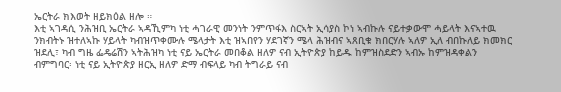ኤርትራ ክእወት ዘይክዕል ዘሎ ።
እቲ ኣገዳሲ ንሕዝቢ ኤርትራ ኣዳኺምካ ነቲ ሓገራዊ መንነት ንምጥፋእ ስርኣት ኢሳያስ ኮነ ኣብኩሉ ናይተቃውሞ ሓይላት እናኣተዉ ንክብትኑ ዝተለኣኩ ሃይላት ካብዝጥቀሙሉ ሜላታት እቲ ዝኣበየን ሃደገኛን ሜላ ሕዝብና ኣጸቢቁ ክበርሃሉ ኣለዎ ኢለ ብበኩለይ ክመክር ዝደሊ፣ ካብ ግዜ ፌዴሬሽን ኣትሕዝካ ነቲ ናይ ኤርትራ መበቆል ዘለዎ ናብ ኢትዮጵያ ከይዱ ከምዝስደድን ኣብኡ ከምዝዳቀልን ብምግባር፡ ነቲ ናይ ኢትዮጵያ ዘርኢ ዘለዎ ድማ ብፍላይ ካብ ትግራይ ናብ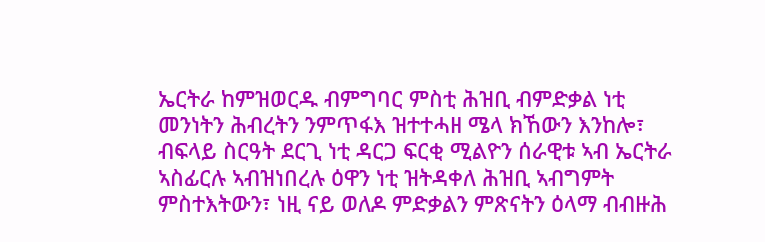ኤርትራ ከምዝወርዱ ብምግባር ምስቲ ሕዝቢ ብምድቃል ነቲ መንነትን ሕብረትን ንምጥፋእ ዝተተሓዘ ሜላ ክኸውን እንከሎ፣ ብፍላይ ስርዓት ደርጊ ነቲ ዳርጋ ፍርቂ ሚልዮን ሰራዊቱ ኣብ ኤርትራ ኣስፊርሉ ኣብዝነበረሉ ዕዋን ነቲ ዝትዳቀለ ሕዝቢ ኣብግምት ምስተእትውን፣ ነዚ ናይ ወለዶ ምድቃልን ምጽናትን ዕላማ ብብዙሕ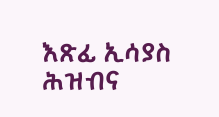እጽፊ ኢሳያስ ሕዝብና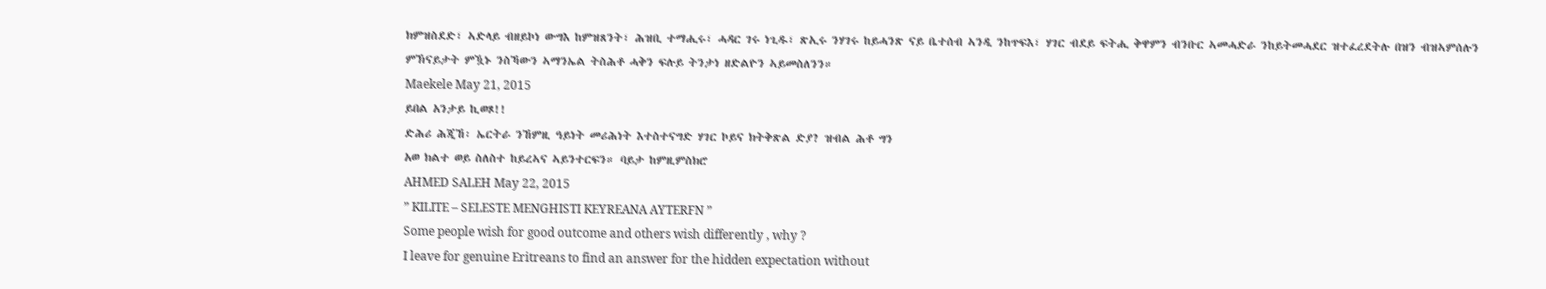ክምዝስደድ፣ ኣድላይ ብዘይኮነ ውግእ ከምዝጸንት፣ ሕዝቢ ተማሒሩ፣ ሓዳር ገሩ ነጊዱ፣ ጽኢሩ ንሃገሩ ከይሓንጽ ናይ ቤተሰብ ኣንዲ ንከጥፍእ፣ ሃገር ብደይ ፍትሒ ቅዋምን ብንቡር ኣመሓድራ ንከይትመሓደር ዝተፈረደትሉ በዝን ብዝኣምሰሉን ምኽናይታት ምዃኑ ንስኻውን ኣማንኤል ትስሕቶ ሓቅን ፍሉይ ትንታነ ዘድልዮን ኣይመስለንን።
Maekele May 21, 2015
ይበል አንታይ ኪወጾ!!
ድሕሪ ሕጂኸ፡ ኤርትራ ንኸምዚ ዓይነት መሪሕነት እተስተናግድ ሃገር ኮይና ክትቅጽል ድያ? ዝብል ሕቶ ግን
አወ ክልተ ወይ ስለስተ ከይረኣና ኣይንተርፍን። ባይታ ከምዚምስክሮ
AHMED SALEH May 22, 2015
” KILITE – SELESTE MENGHISTI KEYREANA AYTERFN ”
Some people wish for good outcome and others wish differently , why ?
I leave for genuine Eritreans to find an answer for the hidden expectation without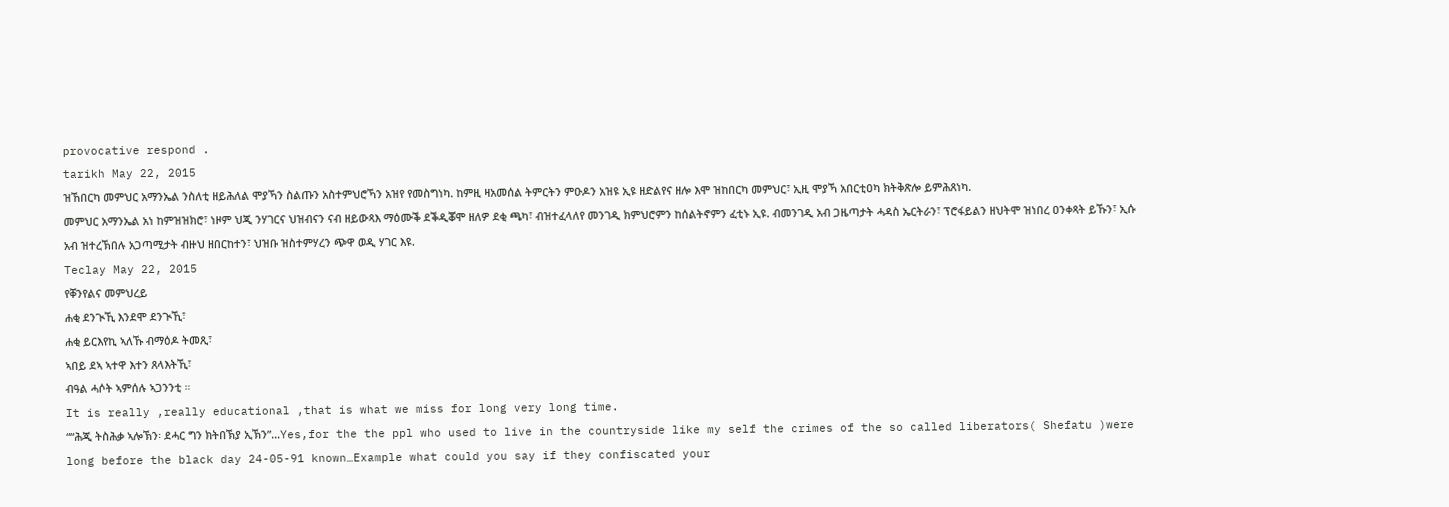provocative respond .
tarikh May 22, 2015
ዝኸበርካ መምህር አማንኤል ንስለቲ ዘይሕለል ሞያኻን ስልጡን አስተምህሮኻን አዝየ የመስግነካ. ከምዚ ዛአመሰል ትምርትን ምዑዶን አዝዩ ኢዩ ዘድልየና ዘሎ እሞ ዝከበርካ መምህር፣ ኢዚ ሞያኻ አበርቲዐካ ክትቅጽሎ ይምሕጸነካ.
መምህር አማንኤል አነ ከምዝዝክሮ፣ ነዞም ህጂ ንሃገርና ህዝብናን ናብ ዘይውጻእ ማዕሙቕ ደቕዲቖሞ ዘለዎ ደቂ ጫካ፣ ብዝተፈላለየ መንገዲ ክምህሮምን ከሰልትኖምን ፈቲኑ ኢዩ. ብመንገዲ አብ ጋዜጣታት ሓዳስ ኤርትራን፣ ፕሮፋይልን ዘህትሞ ዝነበረ ዐንቀጻት ይኹን፣ ኢሱ አብ ዝተረኽበሉ አጋጣሚታት ብዙህ ዘበርከተን፣ ህዝቡ ዝስተምሃረን ጭዋ ወዲ ሃገር እዩ.
Teclay May 22, 2015
የቐንየልና መምህረይ
ሐቂ ደንጒኺ እንደሞ ደንጒኺ፣
ሐቂ ይርእየኪ ኣለኹ ብማዕዶ ትመጺ፣
ኣበይ ደኣ ኣተዋ እተን ጸላእትኺ፣
ብዓል ሓሶት ኣምሰሉ ኣጋንንቲ ።
It is really ,really educational ,that is what we miss for long very long time.
““ሕጂ ትስሕቃ ኣሎኽን፡ ደሓር ግን ክትበኽያ ኢኽን”…Yes,for the the ppl who used to live in the countryside like my self the crimes of the so called liberators( Shefatu )were long before the black day 24-05-91 known…Example what could you say if they confiscated your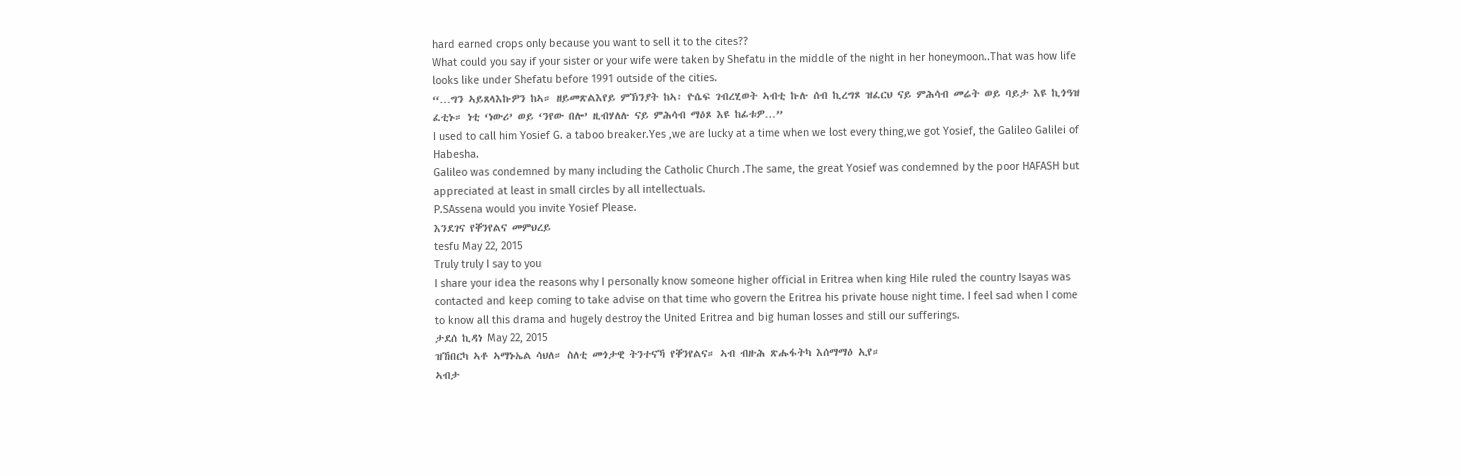hard earned crops only because you want to sell it to the cites??
What could you say if your sister or your wife were taken by Shefatu in the middle of the night in her honeymoon..That was how life looks like under Shefatu before 1991 outside of the cities.
“…ግን ኣይጸላእኩዎን ከኣ። ዘይመጽልእየይ ምኽንያት ከኣ፡ ዮሴፍ ገብረሂወት ኣብቲ ኩሉ ሰብ ኪረግጾ ዝፈርህ ናይ ምሕሳብ መሬት ወይ ባይታ እዩ ኪጎዓዝ ፈቲኑ። ነቲ ‘ነውሪ’ ወይ ‘ንየው በሎ’ ዚብሃለሉ ናይ ምሕሳብ ማዕጾ እዩ ከፊቱዎ…”
I used to call him Yosief G. a taboo breaker.Yes ,we are lucky at a time when we lost every thing,we got Yosief, the Galileo Galilei of Habesha.
Galileo was condemned by many including the Catholic Church .The same, the great Yosief was condemned by the poor HAFASH but appreciated at least in small circles by all intellectuals.
P.SAssena would you invite Yosief Please.
እንደገና የቐንየልና መምህረይ
tesfu May 22, 2015
Truly truly I say to you
I share your idea the reasons why I personally know someone higher official in Eritrea when king Hile ruled the country Isayas was contacted and keep coming to take advise on that time who govern the Eritrea his private house night time. I feel sad when I come to know all this drama and hugely destroy the United Eritrea and big human losses and still our sufferings.
ታደሰ ኪዳነ May 22, 2015
ዝኸበርካ ኣቶ ኣማኑኤል ሳህለ። ስለቲ መጎታዊ ትንተናኻ የቐንየልና። ኣብ ብዙሕ ጽሑፋትካ እሰማማዕ ኢየ።
ኣብታ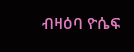ብዛዕባ ዮሴፍ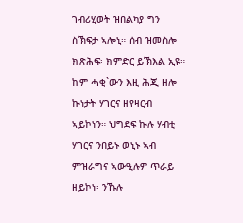ገብሪሂወት ዝበልካያ ግን ስኽፍታ ኣሎኒ። ሰብ ዝመስሎ ክጽሕፍ፡ ክምድር ይኽእል ኢዩ። ከም ሓቂ`ውን እዚ ሕጂ ዘሎ ኩነታት ሃገርና ዘየዛርብ ኣይኮነን። ህግደፍ ኩሉ ሃብቲ ሃገርና ንበይኑ ወኒኑ ኣብ ምዝራግና ኣውዒሉዎ ጥራይ ዘይኮነ፡ ንኹሉ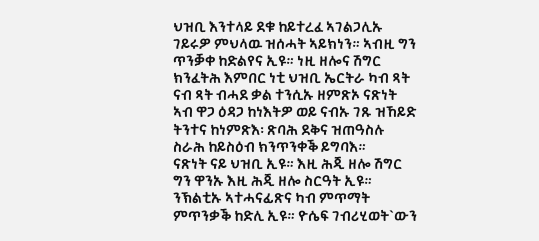ህዝቢ እንተላይ ደቁ ከይተረፈ ኣገልጋሊኡ ገይሩዎ ምህላዉ ዝሰሓት ኣይክነን። ኣብዚ ግን ጥንቓቀ ከድልየና ኢዩ። ነዚ ዘሎና ሽግር ክንፈትሕ እምበር ነቲ ህዝቢ ኤርትራ ካብ ጻት ናብ ጻት ብሓደ ቃል ተንሲኡ ዘምጽኦ ናጽነት ኣብ ዋጋ ዕዳጋ ከነእትዎ ወይ ናብኡ ገጹ ዝኸይድ ትንተና ከነምጽእ፡ ጽባሕ ደቅና ዝጠዓስሉ ስራሕ ከይስዕብ ክንጥንቀቕ ይግባእ።
ናጽነት ናይ ህዝቢ ኢዩ። እዚ ሕጂ ዘሎ ሽግር ግን ዋንኡ እዚ ሕጂ ዘሎ ስርዓት ኢዩ። ንኽልቲኡ ኣተሓናፊጽና ካብ ምጥማት ምጥንቃቕ ከድሊ ኢዩ። ዮሴፍ ገብሪሂወት`ውን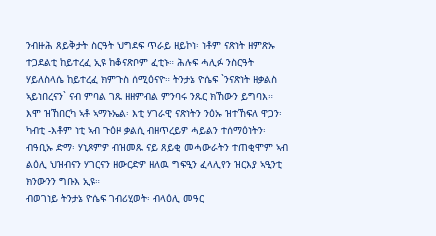ንብዙሕ ጸይቅታት ስርዓት ህግደፍ ጥራይ ዘይኮነ፡ ነቶም ናጽነት ዘምጽኡ ተጋደልቲ ከይተረፈ ኢዩ ከቆናጽቦም ፈቲኑ። ሕሉፍ ሓሊፉ ንስርዓት ሃይለስላሴ ከይተረፈ ክምጉስ ሰሚዕናዮ። ትንታኔ ዮሴፍ `ንናጽነት ዘቃልስ ኣይነበረናን` ናብ ምባል ገጹ ዘዘምብል ምንባሩ ንጹር ክኸውን ይግባእ።
እሞ ዝኸበርካ ኣቶ ኣማኑኤል፡ እቲ ሃገራዊ ናጽነትን ንዕኡ ዝተኸፍለ ዋጋን፡ ካብቲ -እቶም ነቲ ኣብ ጉዕዞ ቃልሲ ብዘጥረይዎ ሓይልን ተሰማዕነትን፡ ብዓቢኡ ድማ፡ ሃኒጾምዎ ብዝመጹ ናይ ጸይቂ መሓውራትን ተጠቂሞም ኣብ ልዕሊ ህዝብናን ሃገርናን ዘውርድዎ ዘለዉ ግፍዒን ፈላሊየን ዝርእያ ኣዒንቲ ክንውንን ግቡእ ኢዩ።
ብወገነይ ትንታኔ ዮሴፍ ገብሪሂወት፡ ብላዕሊ መዓር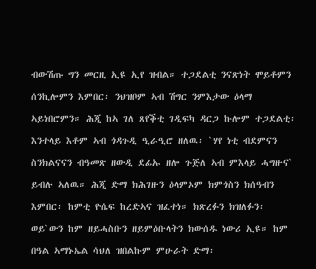ብውሽጡ ግን መርዚ ኢዩ ኢየ ዝብል። ተጋደልቲ ንናጽነት ሞይቶምን ሰንኪሎምን እምበር፡ ንህዝቦም ኣብ ሽግር ንምእታው ዕላማ ኣይነበሮምን። ሕጂ ከኣ ገለ ጸየቕቲ ገዲፍካ ዳርጋ ኩሎም ተጋደልቲ፡ እንተላይ እቶም ኣብ ጎዳጉዲ ዒራዒሮ ዘለዉ፡ `ሃየ ነቲ ብደምናን ስንክልናናን ብዓመጽ ዘውዲ ደፊኡ ዘሎ ጉጅለ ኣብ ምእላይ ሓግዙና` ይብሉ ኣለዉ። ሕጂ ድማ ክሕገዙን ዕላምኦም ክምጎስን ክሰዓብን እምበር፡ ከምቲ ዮሴፍ ከረድኣና ዝፈተነ። ክጽረፉን ክዝለፉን፡ ወይ`ውን ከም ዘይሓስቡን ዘይምዕቡላትን ክውሰዱ ነውሪ ኢዩ። ከም በዓል ኣማኑኤል ሳህለ ዝበልኩም ምሁራት ድማ፡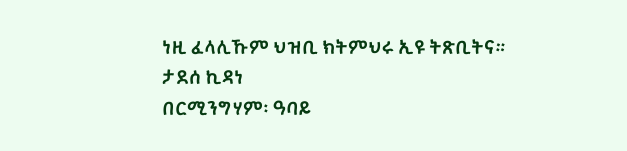ነዚ ፈላሊኹም ህዝቢ ክትምህሩ ኢዩ ትጽቢትና።
ታደሰ ኪዳነ
በርሚንግሃም፡ ዓባይ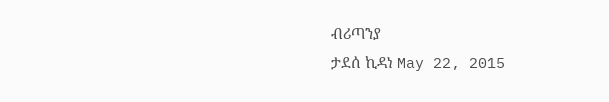ብሪጣንያ
ታደሰ ኪዳነ May 22, 2015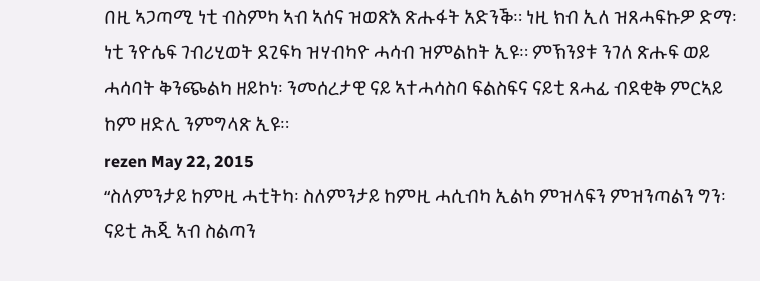በዚ ኣጋጣሚ ነቲ ብስምካ ኣብ ኣሰና ዝወጽእ ጽሑፋት አድንቕ። ነዚ ክብ ኢለ ዝጸሓፍኩዎ ድማ፡ ነቲ ንዮሴፍ ገብሪሂወት ደጊፍካ ዝሃብካዮ ሓሳብ ዝምልከት ኢዩ። ምኽንያቱ ንገለ ጽሑፍ ወይ ሓሳባት ቅንጭልካ ዘይኮነ፡ ንመሰረታዊ ናይ ኣተሓሳስባ ፍልስፍና ናይቲ ጸሓፊ ብደቂቅ ምርኣይ ከም ዘድሊ ንምግላጽ ኢዩ።
rezen May 22, 2015
“ስለምንታይ ከምዚ ሓቲትካ፡ ስለምንታይ ከምዚ ሓሲብካ ኢልካ ምዝላፍን ምዝንጣልን ግን፡ ናይቲ ሕጂ ኣብ ስልጣን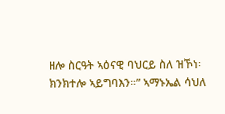ዘሎ ስርዓት ኣዕናዊ ባህርይ ስለ ዝኾነ፡ ክንክተሎ ኣይግባእን።” ኣማኑኤል ሳህለ